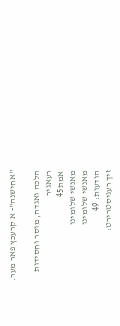"אחישנה"- א קרעכץ פאר מער.

הלכה ואגדה, מוסר וחסידות
רעאגיר
אמת45
מאנשי שלומינו
מאנשי שלומינו
הודעות: 49
זיך רעגיסטרירט: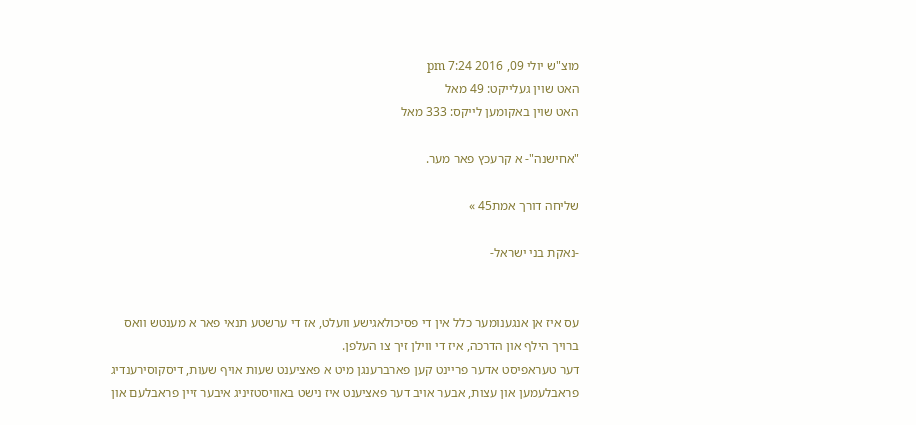מוצ"ש יולי 09, 2016 7:24 pm
האט שוין געלייקט: 49 מאל
האט שוין באקומען לייקס: 333 מאל

"אחישנה"- א קרעכץ פאר מער.

שליחה דורך אמת45 »

-נאקת בני ישראל-


עס איז אן אנגענומער כלל אין די פסיכולאגישע וועלט, אז די ערשטע תנאי פאר א מענטש וואס ברויך הילף און הדרכה, איז די ווילן זיך צו העלפן.
דער טעראפיסט אדער פריינט קען פארברענגן מיט א פאציענט שעות אויף שעות, דיסקוסירענדיג פראבלעמען און עצות, אבער אויב דער פאציענט איז נישט באוויסטזיניג איבער זיין פראבלעם און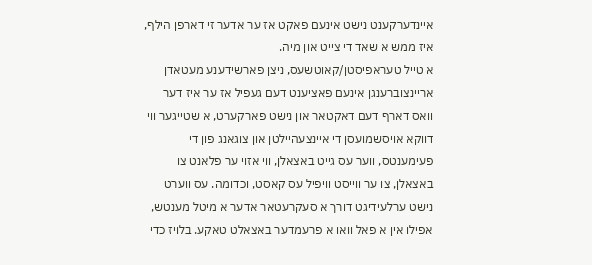איינדערקענט נישט אינעם פאקט אז ער אדער זי דארפן הילף, איז ממש א שאד די צייט און מיה.
א טייל טעראפיסטן/קאוטשעס, ניצן פארשידענע מעטאדן אריינצוברענגן אינעם פאציענט דעם געפיל אז ער איז דער וואס דארף דעם דאקטאר און נישט פארקערט, א שטייגער ווי דווקא אויסשמועסן די איינצעהיילטן און צוגאנג פון די פעימענטס, ווער עס גייט באצאלן, ווי אזוי ער פלאנט צו באצאלן, צו ער ווייסט וויפיל עס קאסט, וכדומה. עס ווערט נישט ערלעידיגט דורך א סעקרעטאר אדער א מיטל מענטש, אפילו אין א פאל וואו א פרעמדער באצאלט טאקע. בלויז כדי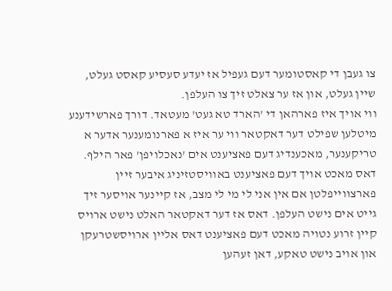צו געבן די קאסטומער דעם געפיל אז יעדע סעסיע קאסט געלט, שיין געלט, און אז ער צאלט זיך צו העלפן.
ווי אויך איז פארהאן די 'הארד טא געט' מעטאד. דורך פארשידענע מיטלען שפילט דער דאקטאר ווי ער איז א פארנומענער אדער א טריקענער, מאכענדיג דעם פאציענט אים 'נאכלויפן' פאר הילף. דאס מאכט אויך דעם פאציענט באוויסטזיניג איבער זיין פארצווייפלטן אם אין אני לי מי לי מצב, אז קיינער אויסער זיך גייט אים נישט העלפן. דאס אז דער דאקטאר האלט נישט ארויס קיין זרוע נטויה מאכט דעם פאציענט דאס אליין ארויסשטרעקן און אויב נישט טאקע, דאן זעהען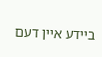ביידע איין דעם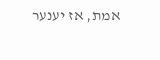אמת, אז יענער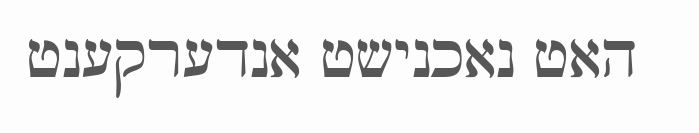האט נאכנישט אנדערקענט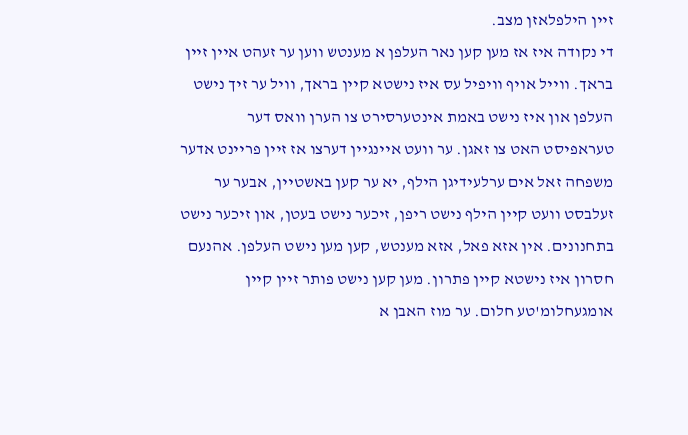זיין הילפלאזן מצב.
די נקודה איז אז מען קען נאר העלפן א מענטש ווען ער זעהט איין זיין בראך. ווייל אויף וויפיל עס איז נישטא קיין בראך, וויל ער זיך נישט העלפן און איז נישט באמת אינטערסירט צו הערן וואס דער טעראפיסט האט צו זאגן. ער וועט איינגיין דערצו אז זיין פריינט אדער משפחה זאל אים ערלעידיגן הילף, יא ער קען באשטיין, אבער ער זעלבסט וועט קיין הילף נישט ריפן, זיכער נישט בעטן, און זיכער נישט בתחנונים. אין אזא פאל, אזא מענטש, קען מען נישט העלפן. אהנעם חסרון איז נישטא קיין פתרון. מען קען נישט פותר זיין קיין אומגעחלומ'טע חלום. ער מוז האבן א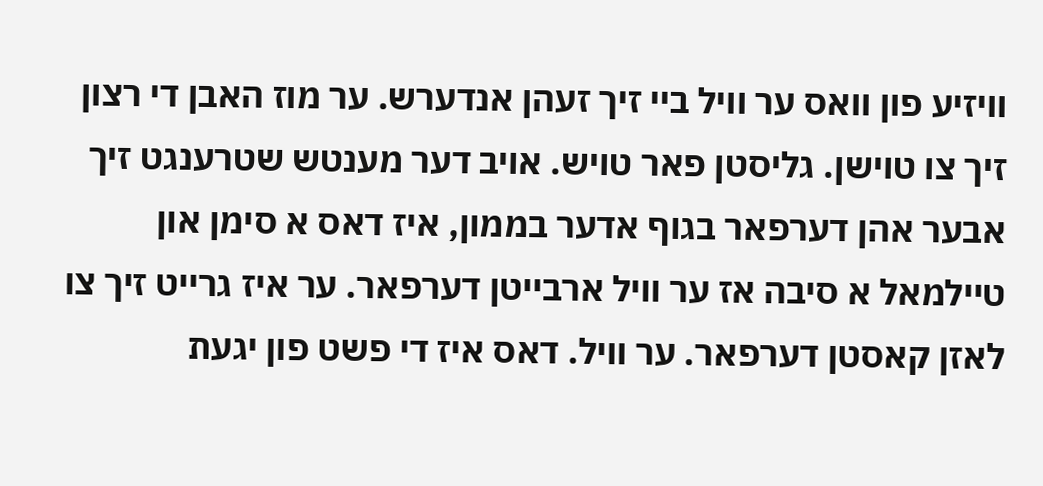וויזיע פון וואס ער וויל ביי זיך זעהן אנדערש. ער מוז האבן די רצון זיך צו טוישן. גליסטן פאר טויש. אויב דער מענטש שטרענגט זיך אבער אהן דערפאר בגוף אדער בממון, איז דאס א סימן און טיילמאל א סיבה אז ער וויל ארבייטן דערפאר. ער איז גרייט זיך צו לאזן קאסטן דערפאר. ער וויל. דאס איז די פשט פון יגעת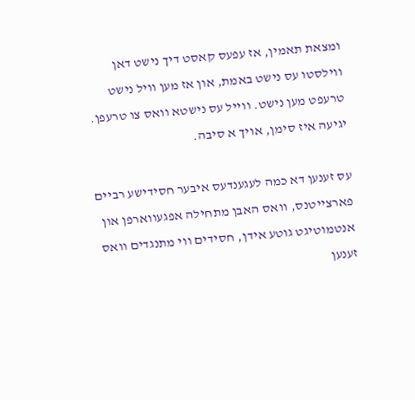ומצאת תאמין, אז עפעס קאסט דיך נישט דאן ווילסטו עס נישט באמת, און אז מען וויל נישט טרעפט מען נישט. ווייל עס נישטא וואס צו טרעפן. יגיעה איז סימן, אויך א סיבה.

עס זענען דא כמה לעגענדעס איבער חסידישע רביים פארצייטנס, וואס האבן מתחילה אפגעווארפן און אנטמוטיגט גוטע אידן, חסידים ווי מתנגדים וואס זענען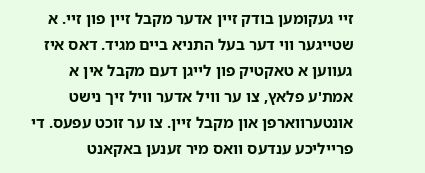זיי געקומען בודק זיין אדער מקבל זיין פון זיי. א שטייגער ווי דער בעל התניא ביים מגיד. דאס איז געווען א טאקטיק פון לייגן דעם מקבל אין א אמת'ע פלאץ, צו ער וויל אדער וויל זיך נישט אונטערווארפן און מקבל זיין. צו ער זוכט עפעס. די פרייליכע ענדעס וואס מיר זענען באקאנט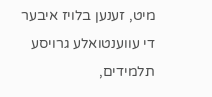מיט, זענען בלויז איבער די עווענטואלע גרויסע תלמידים,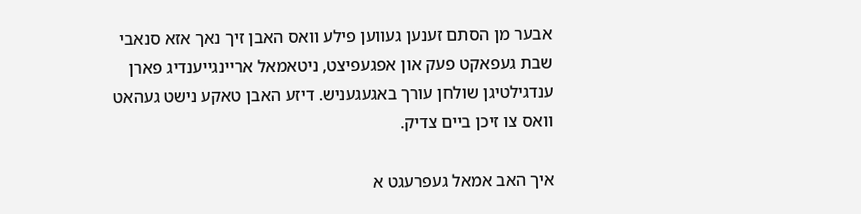אבער מן הסתם זענען געווען פילע וואס האבן זיך נאך אזא סנאבי שבת געפאקט פעק און אפגעפיצט, ניטאמאל אריינגייענדיג פארן ענדגילטיגן שולחן עורך באגעגעניש. דיזע האבן טאקע נישט געהאט וואס צו זיכן ביים צדיק.

איך האב אמאל געפרעגט א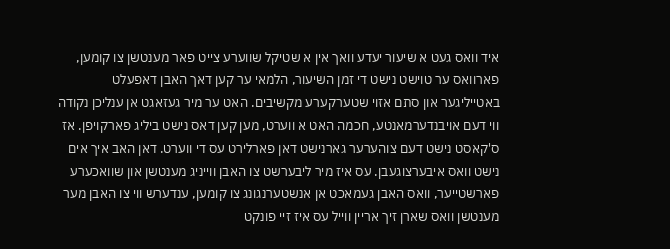איד וואס געט א שיעור יעדע וואך אין א שטיקל שווערע צייט פאר מענטשן צו קומען, פארוואס ער טוישט נישט די זמן השיעור, הלמאי ער קען דאך האבן דאפעלט באטייליגער און סתם אזוי שטערקערע מקשיבים. האט ער מיר געזאגט אן ענליכן נקודה ווי דעם אויבנדערמאנטע, חכמה האט א ווערט, מען קען דאס נישט ביליג פארקויפן. אז ס'קאסט נישט דעם צוהערער גארנישט דאן פארלירט עס די ווערט. דאן האב איך אים נישט וואס איבערצוגעבן. עס איז מיר ליבערשט צו האבן ווייניג מענטשן און שוואכערע פארשטייער, וואס האבן געמאכט אן אנשטערנגונג צו קומען, ענדערש ווי צו האבן מער מענטשן וואס שארן זיך אריין ווייל עס איז זיי פונקט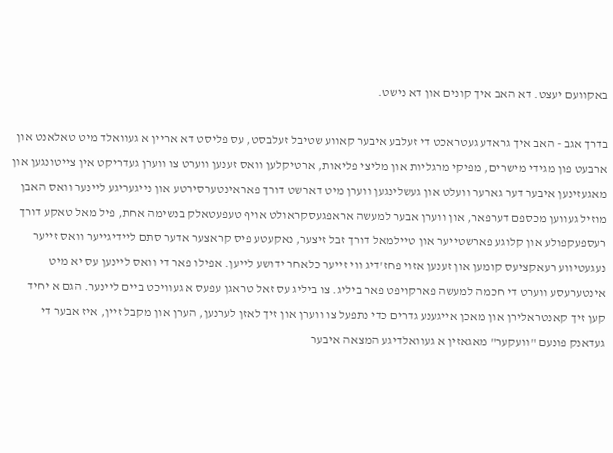באקוועם יעצט. דא האב איך קונים און דא נישט.

בדרך אגב - האב איך גראדע געטראכט די זעלבע איבער קאווע שטיבל זעלבסט, עס פליסט דא אריין א געוואלד מיט טאלאנט און ארבעט פון מגידי מישרים, מפיקי מרגליות און מליצי פליאות, ארטיקלען וואס זענען ווערט צו ווערן געדריקט אין צייטונגען און מאגעזינען איבער דער גארער וועלט און געשלינגען ווערן מיט דארשט דורך פאראינטערסירטע און נייגעריגע ליינער וואס האבן מוזיל געווען מכספם דערפאר, און ווערן אבער למעשה אראפגעסקראולט אויף טעפעטאלק בנשימה אחת, פיל מאל טאקע דורך רעספעקפולע און קלוגע פארשטייער און טיילמאל דורך זבל זיצער, נאקעטע פיס קראצער אדער סתם ליידיגייער וואס זייער נעגעטיווע רעאקציעס קומען און זענען אזוי פחז'דיג ווי זייער כלאחר ידושע לייען. אפילו פאר די וואס ליינען עס יא מיט אינטערעסע ווערט די חכמה למעשה פארקויפט פאר ביליג. צו ביליג עס זאל טראגן עפעס א געוויכט ביים ליינער. הגם א יחיד קען זיך קאנטראלירן און מאכן אייגענע גדרים כדי נתפעל צו ווערן און זיך לאזן לערנען, הערן און מקבל זיין, איז אבער די געדאנק פונעם "וועקער" מאגאזין א געוואלדיגע המצאה איבער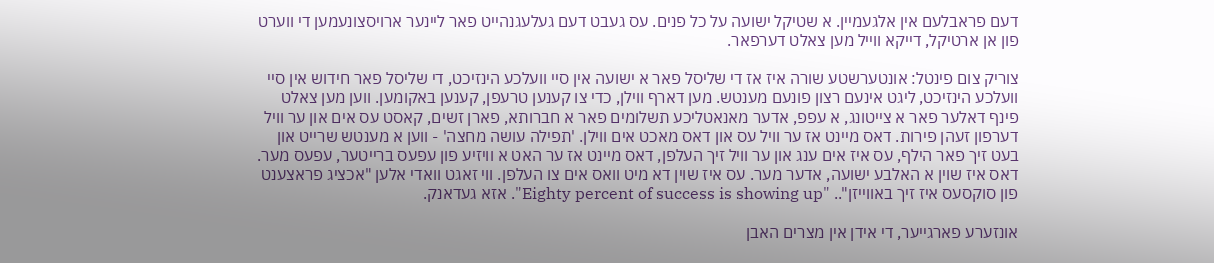דעם פראבלעם אין אלגעמיין. א שטיקל ישועה על כל פנים. עס געבט דעם געלעגנהייט פאר ליינער ארויסצונעמען די ווערט פון אן ארטיקל, דייקא ווייל מען צאלט דערפאר.

צוריק צום פינטל: אונטערשטע שורה איז אז די שליסל פאר א ישועה אין סיי וועלכע הינזיכט, די שליסל פאר חידוש אין סיי וועלכע הינזיכט, ליגט אינעם רצון פונעם מענטש. מען דארף ווילן, כדי צו קענען טרעפן, קענען באקומען. ווען מען צאלט פינף דאלער פאר א צייטונג, א עפפ, אדער מאנאטליכע תשלומים פאר א חברותא, פארן זשים, קאסט עס אים און ער וויל דערפון זעהן פירות. דאס מיינט אז ער וויל עס און דאס מאכט אים ווילן. 'תפילה עושה מחצה' - ווען א מענטש שרייט און בעט זיך פאר הילף, עס איז אים ענג און ער וויל זיך העלפן, דאס מיינט אז ער האט א וויזיע פון עפעס ברייטער, עפעס מער. דאס איז שוין א האלבע ישועה, אדער מער. עס איז שוין דא מיט וואס אים צו העלפן. ווי זאגט וואדי אלען "אכציג פראצענט פון סוקסעס איז זיך באווייזן".. "Eighty percent of success is showing up". אזא געדאנק.

אונזערע פארגייער, די אידן אין מצרים האבן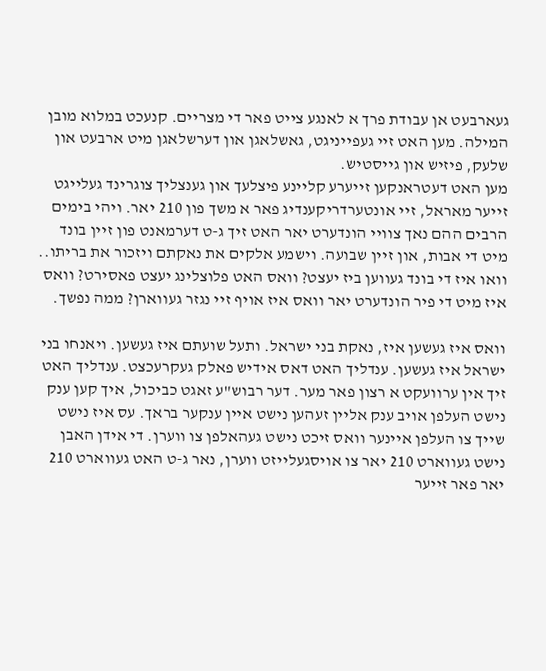געארבעט אן עבודת פרך א לאנגע צייט פאר די מצריים. קנעכט במלוא מובן המילה. מען האט זיי געפייניגט, גאשלאגן און דערשלאגן מיט ארבעט און שלעק, פיזיש און גייסטיש.
מען האט דעטראנקען זייערע קליינע פיצלעך און גענצליך צוגרינד געלייגט זייער מאראל, זיי אונטערדריקענדיג פאר א משך פון 210 יאר. ויהי בימים הרבים ההם נאך צוויי הונדערט יאר האט זיך ג-ט דערמאנט פון זיין בונד מיט די אבות, און זיין שבועה. וישמע אלקים את נאקתם ויזכור את בריתו.. וואו איז די בונד געווען ביז יעצט? וואס האט פלוצלינג יעצט פאסירט? וואס איז מיט די פיר הונדערט יאר וואס איז אויף זיי נגזר געווארן? ממה נפשך.

וואס איז געשען איז, נאקת בני ישראל. ותעל שועתם איז געשען. ויאנחו בני ישראל איז געשען. ענדליך האט דאס אידיש פאלק געקרעכצט. ענדליך האט זיך אין ערוועקט א רצון פאר מער. דער רבוש"ע זאגט כביכול, איך קען ענק נישט העלפן אויב ענק אליין זעהען נישט איין ענקער בראך. עס איז נישט שייך צו העלפן איינער וואס זיכט נישט געהאלפן צו ווערן. די אידן האבן נישט געווארט 210 יאר צו אויסגעלייזט ווערן, נאר ג-ט האט געווארט 210 יאר פאר זייער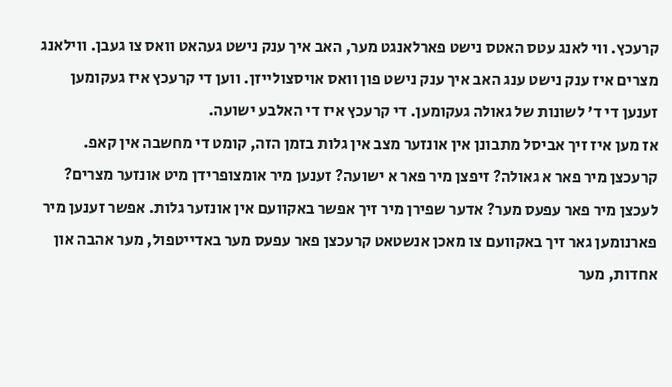קרעכץ. ווי לאנג עטס האטס נישט פארלאנגט מער, האב איך ענק נישט געהאט וואס צו געבן. ווילאנג מצרים איז ענק נישט ענג האב איך ענק נישט פון וואס אויסצולייזן. ווען די קרעכץ איז געקומען זענען די ד' לשונות של גאולה געקומען. די קרעכץ איז די האלבע ישועה.
אז מען איז זיך אביסל מתבונן אין אונזער מצב אין גלות בזמן הזה, קומט די מחשבה אין קאפ. קרעכצן מיר פאר א גאולה? זיפצן מיר פאר א ישועה? זענען מיר אומצופרידן מיט אונזער מצרים? לעכצן מיר פאר עפעס מער? אדער שפירן מיר זיך אפשר באקוועם אין אונזער גלות. אפשר זענען מיר פארנומען גאר זיך באקוועם צו מאכן אנשטאט קרעכצן פאר עפעס מער באדייטפול, מער אהבה און אחדות, מער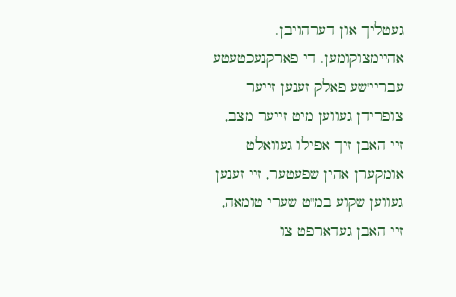געטליך און דערהויבן. אהיימצוקומען. די פארקנעכטעטע עבריי'שע פאלק זענען זייער צופרידן געווען מיט זייער מצב, זיי האבן זיך אפילו געוואלט אומקערן אהין שפעטער, זיי זענען געווען שקוע במ"ט שערי טומאה, זיי האבן געדארפט צו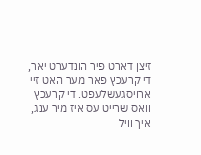זיצן דארט פיר הונדערט יאר, די קרעכץ פאר מער האט זיי ארויסגעשלעפט. די קרעכץ וואס שרייט עס איז מיר ענג, איך וויל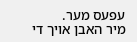עפעס מער.
מיר האבן אויך די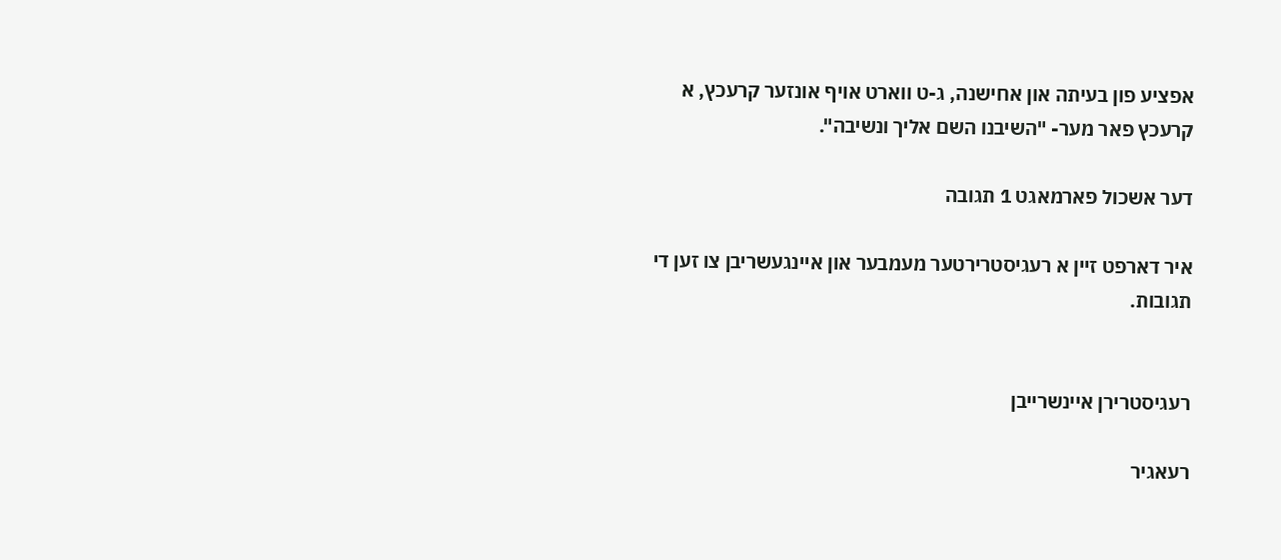אפציע פון בעיתה און אחישנה, ג-ט ווארט אויף אונזער קרעכץ, א קרעכץ פאר מער- "השיבנו השם אליך ונשיבה".

דער אשכול פארמאגט 1 תגובה

איר דארפט זיין א רעגיסטרירטער מעמבער און איינגעשריבן צו זען די תגובות.


רעגיסטרירן איינשרייבן

רעאגיר